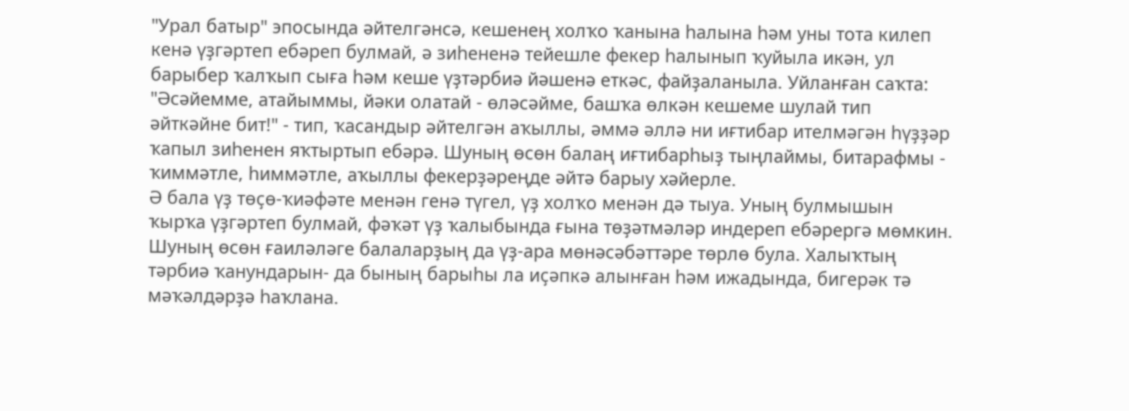"Урал батыр" эпосында әйтелгәнсә, кешенең холҡо ҡанына һалына һәм уны тота килеп кенә үҙгәртеп ебәреп булмай, ә зиһененә тейешле фекер һалынып ҡуйыла икән, ул барыбер ҡалҡып сыға һәм кеше үҙтәрбиә йәшенә еткәс, файҙаланыла. Уйланған саҡта: "Әсәйемме, атайыммы, йәки олатай - өләсәйме, башҡа өлкән кешеме шулай тип әйткәйне бит!" - тип, ҡасандыр әйтелгән аҡыллы, әммә әллә ни иғтибар ителмәгән һүҙҙәр ҡапыл зиһенен яҡтыртып ебәрә. Шуның өсөн балаң иғтибарһыҙ тыңлаймы, битарафмы - ҡиммәтле, һиммәтле, аҡыллы фекерҙәреңде әйтә барыу хәйерле.
Ә бала үҙ төҫө-ҡиәфәте менән генә түгел, үҙ холҡо менән дә тыуа. Уның булмышын ҡырҡа үҙгәртеп булмай, фәҡәт үҙ ҡалыбында ғына төҙәтмәләр индереп ебәрергә мөмкин. Шуның өсөн ғаиләләге балаларҙың да үҙ-ара мөнәсәбәттәре төрлө була. Халыҡтың тәрбиә ҡанундарын- да бының барыһы ла иҫәпкә алынған һәм ижадында, бигерәк тә мәҡәлдәрҙә һаҡлана.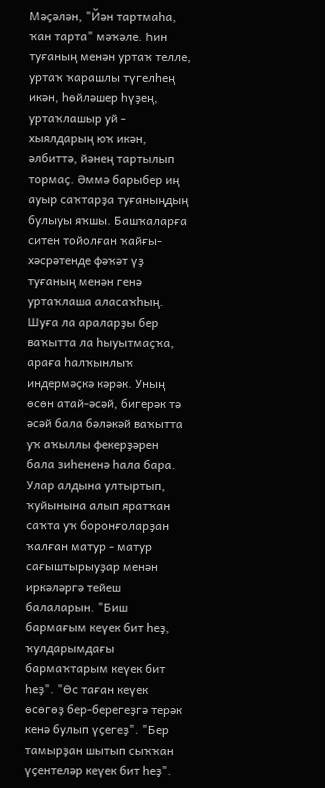Мәҫәлән, "Йән тартмаһа, ҡан тарта" мәҡәле. Һин туғаның менән уртаҡ телле, уртаҡ ҡарашлы түгелһең икән, һөйләшер һүҙең, уртаҡлашыр уй - хыялдарың юҡ икән, әлбиттә, йәнең тартылып тормаҫ. Әммә барыбер иң ауыр саҡтарҙа туғаныңдың булыуы яҡшы. Башҡаларға ситен тойолған ҡайғы-хәсрәтенде фәҡәт үҙ туғаның менән генә уртаҡлаша аласаҡһың. Шуға ла араларҙы бер ваҡытта ла һыуытмаҫҡа, араға һалҡынлыҡ индермәҫкә кәрәк. Уның өсөн атай-әсәй, бигерәк тә әсәй бала бәләкәй ваҡытта уҡ аҡыллы фекерҙәрен бала зиһененә һала бара. Улар алдына ултыртып, ҡуйынына алып яратҡан саҡта уҡ боронғоларҙан ҡалған матур - матур сағыштырыуҙар менән иркәләргә тейеш балаларын. "Биш бармағым кеүек бит һеҙ, ҡулдарымдағы бармаҡтарым кеүек бит һеҙ". "Өс таған кеүек өсөгөҙ бер-берегеҙгә терәк кенә булып үҫегеҙ". "Бер тамырҙан шытып сыҡҡан үҫентеләр кеүек бит һеҙ".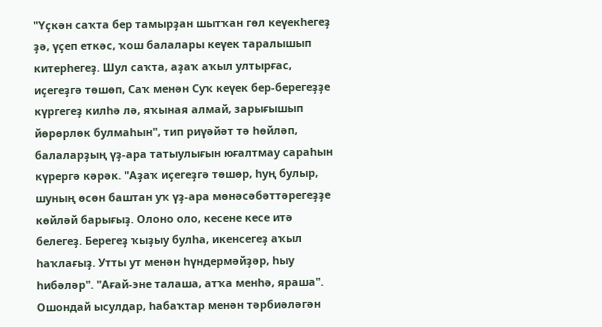"Үҫкән саҡта бер тамырҙан шытҡан гөл кеүекһегеҙ ҙә, үҫеп еткәс, ҡош балалары кеүек таралышып китерһегеҙ. Шул саҡта, аҙаҡ аҡыл ултырғас, иҫегеҙгә төшөп, Саҡ менән Суҡ кеүек бер-берегеҙҙе күргегеҙ килһә лә, яҡыная алмай, зарығышып йөрөрлөк булмаһын", тип риүәйәт тә һөйләп, балаларҙың үҙ-ара татыулығын юғалтмау сараһын күрергә кәрәк. "Аҙаҡ иҫегеҙгә төшөр, һуң булыр, шуның өсөн баштан уҡ үҙ-ара мөнәсәбәттәрегеҙҙе көйләй барығыҙ. Олоно оло, кесене кесе итә белегеҙ. Берегеҙ ҡыҙыу булһа, икенсегеҙ аҡыл һаҡлағыҙ. Утты ут менән һүндермәйҙәр, һыу һибәләр". "Ағай-эне талаша, атҡа менһә, яраша".
Ошондай ысулдар, һабаҡтар менән тәрбиәләгән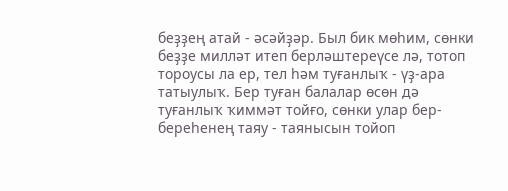беҙҙең атай - әсәйҙәр. Был бик мөһим, сөнки беҙҙе милләт итеп берләштереүсе лә, тотоп тороусы ла ер, тел һәм туғанлыҡ - үҙ-ара татыулыҡ. Бер туған балалар өсөн дә туғанлыҡ ҡиммәт тойғо, сөнки улар бер-береһенең таяу - таянысын тойоп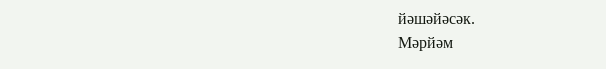йәшәйәсәк.
Мәрйәм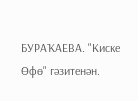БУРАҠАЕВА. "Киске Өфө" гәзитенән.